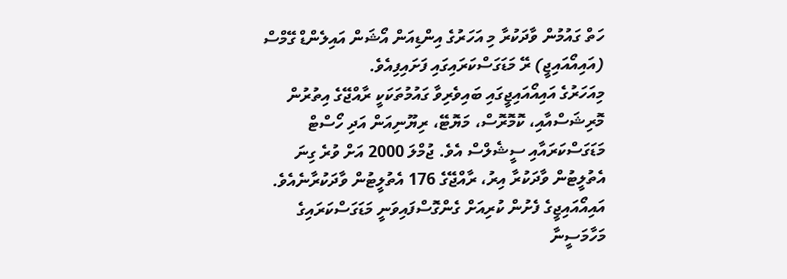ހަތް ގައުމުން ވާދަކުރާ މި އަހަރުގެ އިންޑިއަން އޯޝަން އައިލެންޑް ގޭމްސް (އައިއޯއައިޖީ) ރޭ މަޑަގަސްކަރައިގައި ފަށައިފިއެވެ.
މިއަހަރުގެ އައިއޯއައިޖީގައި ބައިވެރިވާ ގައުމުތަކަކީ ރާއްޖޭގެ އިތުރުން މޮރިޝަސްއާއި، ކޮމޮރޮސް، މަޔޮޓޭ، ރިޔޫނިއަން އަދި ހޯސްޓް މަޑަގަސްކަރައާއި ސީޝެލްސް އެވެ. ޖުމްލަ 2000 އަށް ވުރެ ގިނަ އެތުލީޓުން ވާދަކުރާ އިރު، ރާއްޖޭގެ 176 އެތުލީޓުން ވާދަކުރާނެއެވެ.
އައިއޯއައިޖީގެ ފެށުން ކުރިއަށް ގެންގޮސްފައިވަނީ މަޑަގަސްކަރައިގެ މަހާމަސީނާ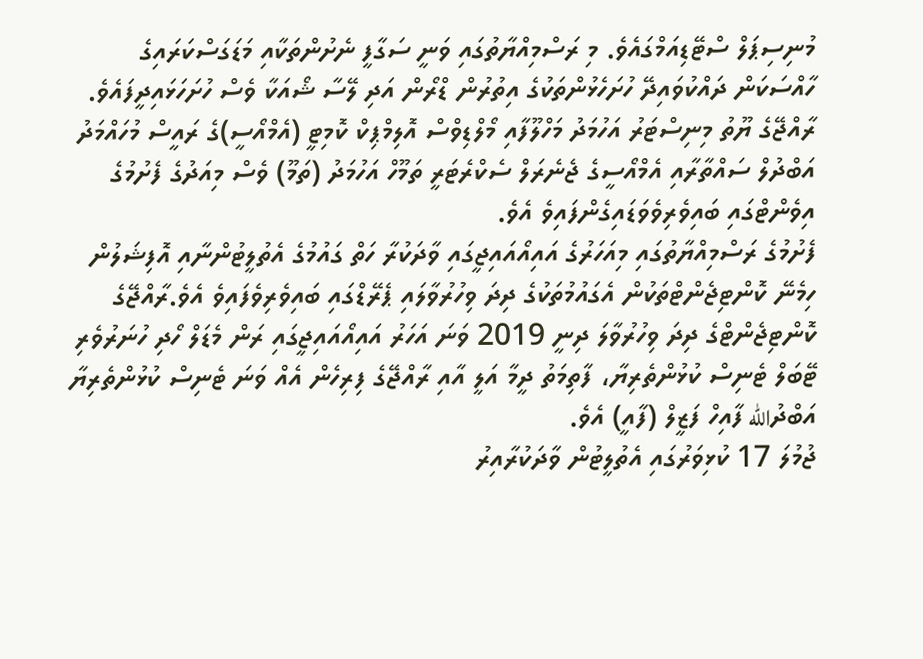މުނިސިޕަލް ސްޓޭޑިއަމްގައެވެ. މި ރަސްމިއްޔާތުގައި ވަނީ ސަގާފީ ނެށުންތަކާއި މަޑަގަސްކަރައިގެ ހާއްސަކަން ދައްކުވައިދޭ ހުށަހެޅުންތަކުގެ އިތުރުން ޑްރޯން އަދި ލޭސާ ޝޯއަކާ ވެސް ހުށަހަޅައިދީފައެވެ.
ރާއްޖޭގެ ޔޫތު މިނިސްޓަރު އަހުމަދު މަހްލޫފާއި މޯލްޑިވްސް އޮލިމްޕިކް ކޮމިޓީ (އެމްއޯސީ)ގެ ރައީސް މުހައްމަދު އަބްދުލް ސައްތާރާއި އެމްއޯސީގެ ޖެނެރަލް ސެކްރެޓަރީ ތަމޫހް އަހުމަދު (ތަމޫ) ވެސް މިއަދުގެ ފެށުމުގެ އިވެންޓްގައި ބައިވެރިވެވަޑައިގެންފައިވެ އެވެ.
ފެށުމުގެ ރަސްމިއްޔާތުގައި މިއަހަރުގެ އައިއޯއައިޖީގައި ވާދަކުރާ ހަތް ގައުމުގެ އެތުލީޓުންނާއި އޮފިޝަލުން ހިމެނޭ ކޮންޓިޖެންޓްތަކުން އެގައުމުތަކުގެ ދިދަ ވިހުރުވާލައި ޕެރޭޑްގައި ބައިވެރިވެފައިވެ އެވެ.ރާއްޖޭގެ ކޮންޓިޖެންޓްގެ ދިދަ ވިހުރުވާލަ ދިނީ 2019 ވަނަ އަހަރު އައިއޯއައިޖީގައި ރަން މެޑަލް ހޯދި ހުނަރުވެރި ޓޭބަލް ޓެނިސް ކުޅުންތެރިޔާ، ފާތިމަތު ދީމާ އަލީ އާއި ރާއްޖޭގެ ފިރިހެން އެއް ވަނަ ޓެނިސް ކުޅުންތެރިޔާ އަބްދުالله ފާއިހް ފަޒީލް (ފާއީ) އެވެ.
ޖުމުލަ 17 ކުޅިވަރުގައި އެތުލީޓުން ވާދަކުރާއިރު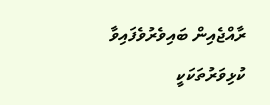ރާއްޖެއިން ބައިވެރުވެފައިވާ ކުޅިވަރުތަކަކީ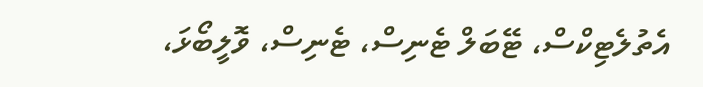އެތުލެޓިކްސް، ޓޭބަލް ޓެނިސް، ޓެނިސް، ވޮލީބޯޅަ،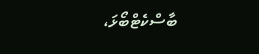ބާސްކެޓްބޯޅަ،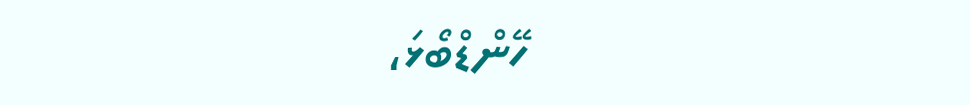ހޭންޑްބޯޅަ،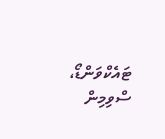ޓައެކްވަންޑޯ، ސްވިމިން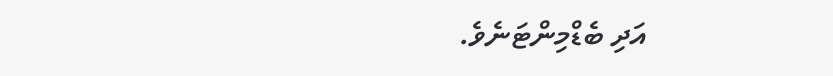އަދި ބެޑްމިންޓަނެވެ.